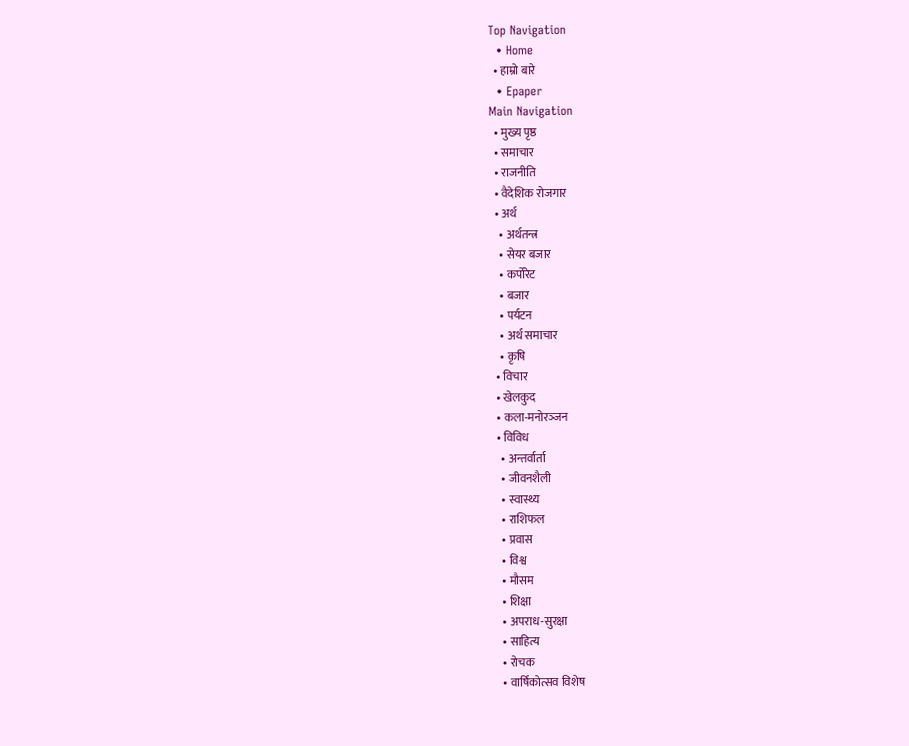Top Navigation
  • Home
  • हाम्रो बारे
  • Epaper
Main Navigation
  • मुख्य पृष्ठ
  • समाचार
  • राजनीति
  • वैदेशिक रोजगार
  • अर्थ
    • अर्थतन्त्र
    • सेयर बजार
    • कर्पोरेट
    • बजार
    • पर्यटन
    • अर्थ समाचार
    • कृषि
  • विचार
  • खेलकुद
  • कला-मनोरञ्‍जन
  • विविध
    • अन्तर्वार्ता
    • जीवनशैली
    • स्वास्थ्य
    • राशिफल
    • प्रवास
    • विश्व
    • मौसम
    • शिक्षा
    • अपराध-सुरक्षा
    • साहित्य
    • रोचक
    • वार्षिकोत्सव विशेष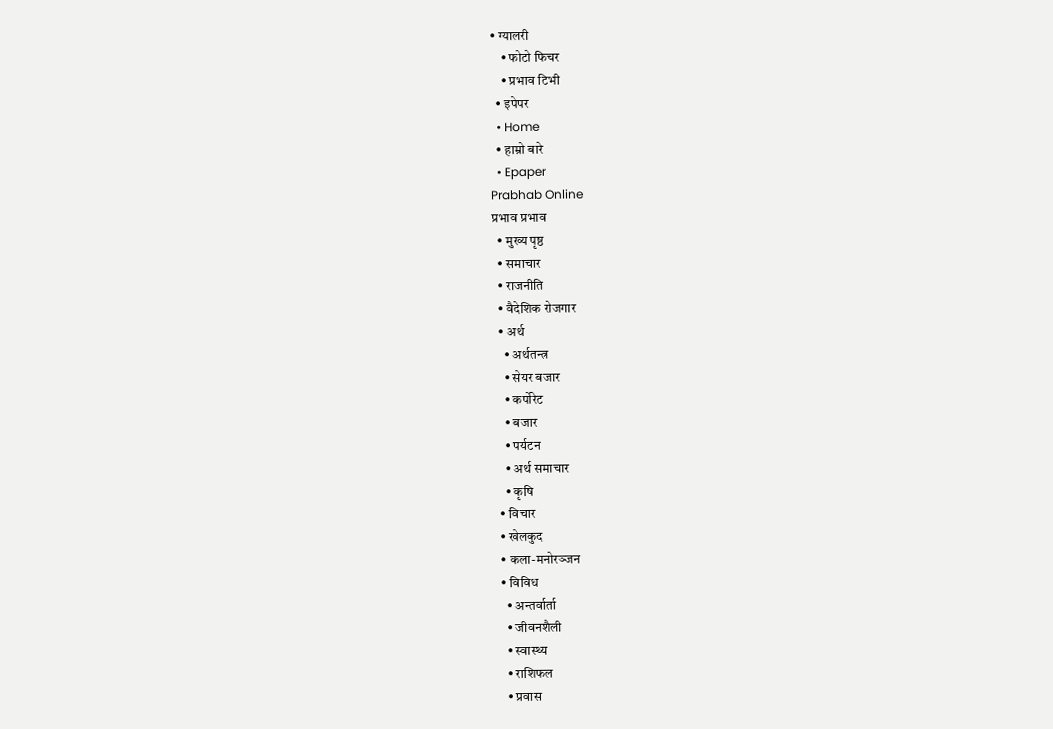• ग्यालरी
    • फोटो फिचर
    • प्रभाव टिभी
  • इपेपर
  • Home
  • हाम्रो बारे
  • Epaper
Prabhab Online
प्रभाव प्रभाव
  • मुख्य पृष्ठ
  • समाचार
  • राजनीति
  • वैदेशिक रोजगार
  • अर्थ
    • अर्थतन्त्र
    • सेयर बजार
    • कर्पोरेट
    • बजार
    • पर्यटन
    • अर्थ समाचार
    • कृषि
  • विचार
  • खेलकुद
  • कला-मनोरञ्‍जन
  • विविध
    • अन्तर्वार्ता
    • जीवनशैली
    • स्वास्थ्य
    • राशिफल
    • प्रवास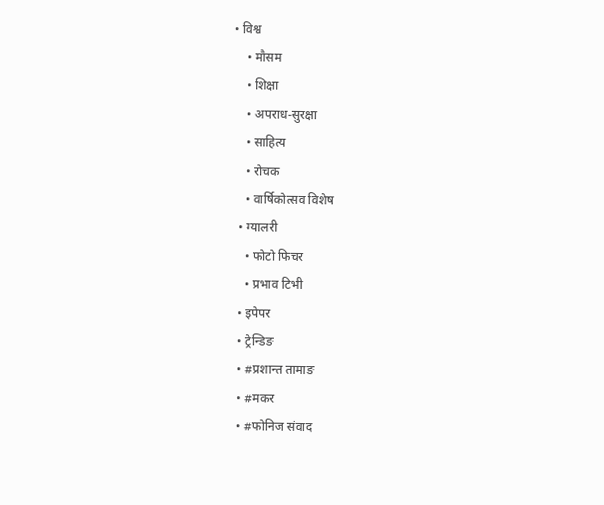• विश्व
    • मौसम
    • शिक्षा
    • अपराध-सुरक्षा
    • साहित्य
    • रोचक
    • वार्षिकोत्सव विशेष
  • ग्यालरी
    • फोटो फिचर
    • प्रभाव टिभी
  • इपेपर
  • ट्रेन्डिङ
  • #प्रशान्त तामाङ
  • #मकर
  • #फोनिज संवाद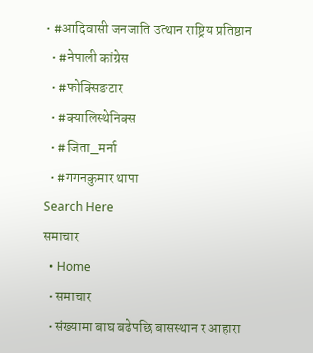• #आदिवासी जनजाति उत्थान राष्ट्रिय प्रतिष्ठान
  • #नेपाली कांग्रेस
  • #फोक्सिङटार
  • #क्यालिस्थेनिक्स
  • #जिता_मर्ना
  • #गगनकुमार थापा
Search Here
समाचार
  • Home
  • समाचार
  • संख्यामा बाघ बढेपछि बासस्थान र आहारा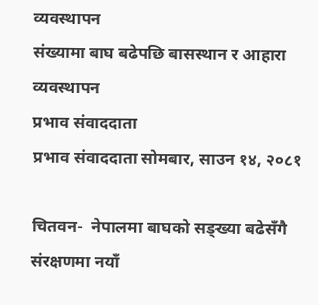व्यवस्थापन
संख्यामा बाघ बढेपछि बासस्थान र आहारा व्यवस्थापन
प्रभाव संवाददाता
प्रभाव संवाददाता सोमबार, साउन १४, २०८१

चितवन-  नेपालमा बाघको सङ्ख्या बढेसँगै संरक्षणमा नयाँ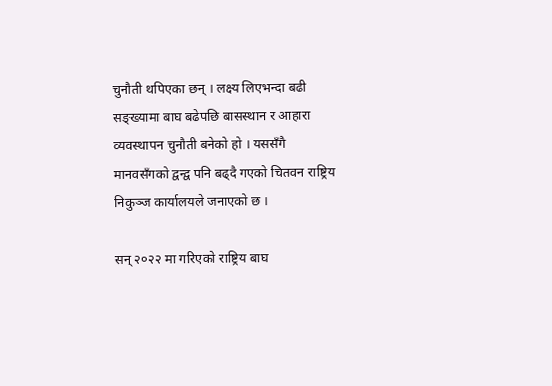चुनौती थपिएका छन् । लक्ष्य लिएभन्दा बढी सङ्ख्यामा बाघ बढेपछि बासस्थान र आहारा व्यवस्थापन चुनौती बनेको हो । यससँगै मानवसँगको द्वन्द्व पनि बढ्दै गएको चितवन राष्ट्रिय निकुञ्ज कार्यालयले जनाएको छ ।

सन् २०२२ मा गरिएको राष्ट्रिय बाघ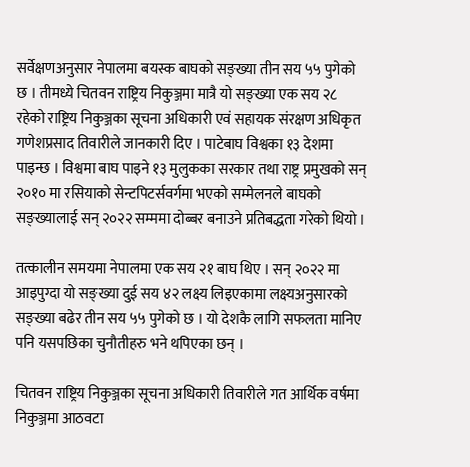सर्वेक्षणअनुसार नेपालमा बयस्क बाघको सङ्ख्या तीन सय ५५ पुगेको छ । तीमध्ये चितवन राष्ट्रिय निकुञ्जमा मात्रै यो सङ्ख्या एक सय २८ रहेको राष्ट्रिय निकुञ्जका सूचना अधिकारी एवं सहायक संरक्षण अधिकृत गणेशप्रसाद तिवारीले जानकारी दिए । पाटेबाघ विश्वका १३ देशमा पाइन्छ । विश्वमा बाघ पाइने १३ मुलुकका सरकार तथा राष्ट्र प्रमुखको सन् २०१० मा रसियाको सेन्टपिटर्सवर्गमा भएको सम्मेलनले बाघको सङ्ख्यालाई सन् २०२२ सम्ममा दोब्बर बनाउने प्रतिबद्धता गरेको थियो ।

तत्कालीन समयमा नेपालमा एक सय २१ बाघ थिए । सन् २०२२ मा आइपुग्दा यो सङ्ख्या दुई सय ४२ लक्ष्य लिइएकामा लक्ष्यअनुसारको सङ्ख्या बढेर तीन सय ५५ पुगेको छ । यो देशकै लागि सफलता मानिए पनि यसपछिका चुनौतीहरु भने थपिएका छन् ।

चितवन राष्ट्रिय निकुञ्जका सूचना अधिकारी तिवारीले गत आर्थिक वर्षमा निकुञ्जमा आठवटा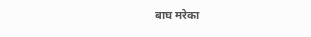बाघ मरेका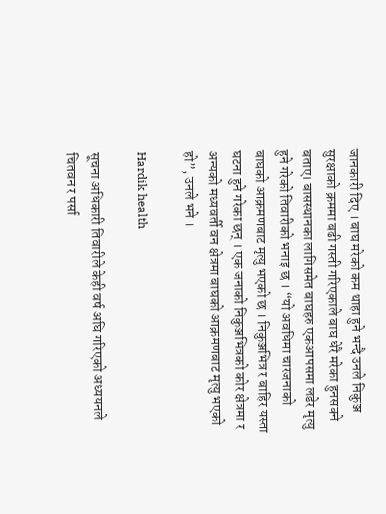जानकारी दिए । बाघ मरेको कम थाहा हुने भन्दै उनले निकुञ्ज सुरक्षाको क्रममा बढी गस्ती गरिएकाले बाघ धेरै मरेका हुनसक्ने बताए। बासस्थानका लागिसमेत बाघहरु एकआपसमा लडेर मृत्यु हुने गरेको तिवारीको भनाइ छ । “यो अवधिमा चारजनाको बाघको आक्रमणबाट मृत्यु भएको छ । निकुञ्जभित्र र बाहिर यस्ता घटना हुने गरेका छन् । एक जनाको निकुञ्जभित्रको कोर क्षेत्रमा र अन्यको मध्यवर्ती वन क्षेत्रमा बाघको आक्रमणबाट मृत्यु भएको हो”, उनले भने ।

Hardik health

सूचना अधिकारी तिवारीले केही वर्ष अघि गरिएको अध्ययनले चितवन र पर्सा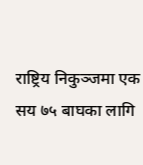राष्ट्रिय निकुञ्जमा एक सय ७५ बाघका लागि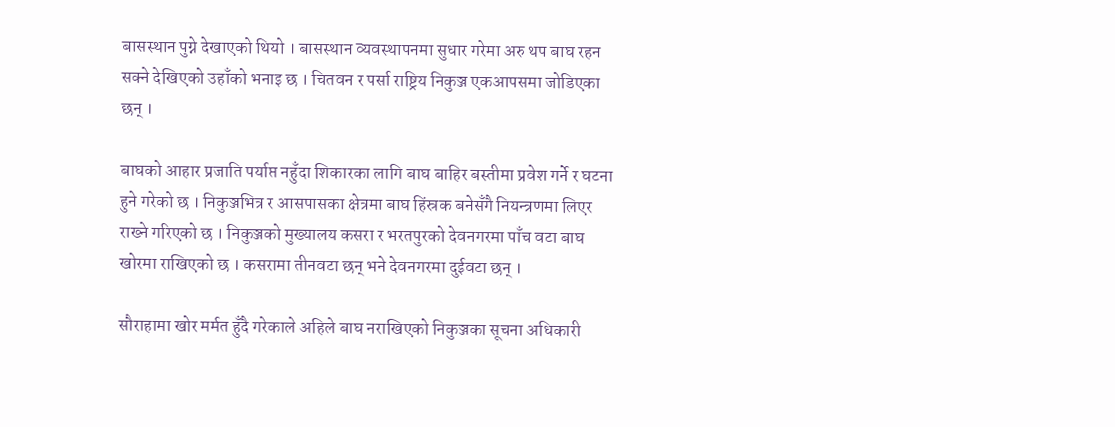बासस्थान पुग्ने देखाएको थियो । बासस्थान व्यवस्थापनमा सुधार गरेमा अरु थप बाघ रहन सक्ने देखिएको उहाँको भनाइ छ । चितवन र पर्सा राष्ट्रिय निकुञ्ज एकआपसमा जोडिएका छन् ।

बाघको आहार प्रजाति पर्याप्त नहुँदा शिकारका लागि बाघ बाहिर बस्तीमा प्रवेश गर्ने र घटना हुने गरेको छ । निकुञ्जभित्र र आसपासका क्षेत्रमा बाघ हिंस्रक बनेसँगै नियन्त्रणमा लिएर राख्ने गरिएको छ । निकुञ्जको मुख्यालय कसरा र भरतपुरको देवनगरमा पाँच वटा बाघ खोरमा राखिएको छ । कसरामा तीनवटा छन् भने देवनगरमा दुईवटा छन् ।

सौराहामा खोर मर्मत हुँदै गरेकाले अहिले बाघ नराखिएको निकुञ्जका सूचना अधिकारी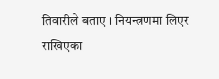तिवारीले बताए । नियन्त्रणमा लिएर राखिएका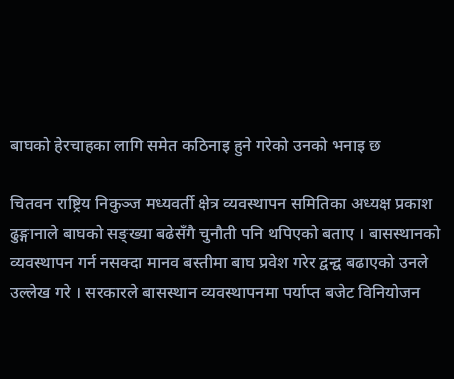बाघको हेरचाहका लागि समेत कठिनाइ हुने गरेको उनको भनाइ छ

चितवन राष्ट्रिय निकुञ्ज मध्यवर्ती क्षेत्र व्यवस्थापन समितिका अध्यक्ष प्रकाश ढुङ्गानाले बाघको सङ्ख्या बढेसँगै चुनौती पनि थपिएको बताए । बासस्थानको व्यवस्थापन गर्न नसक्दा मानव बस्तीमा बाघ प्रवेश गरेर द्वन्द्व बढाएको उनले उल्लेख गरे । सरकारले बासस्थान व्यवस्थापनमा पर्याप्त बजेट विनियोजन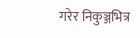गरेर निकुञ्जभित्र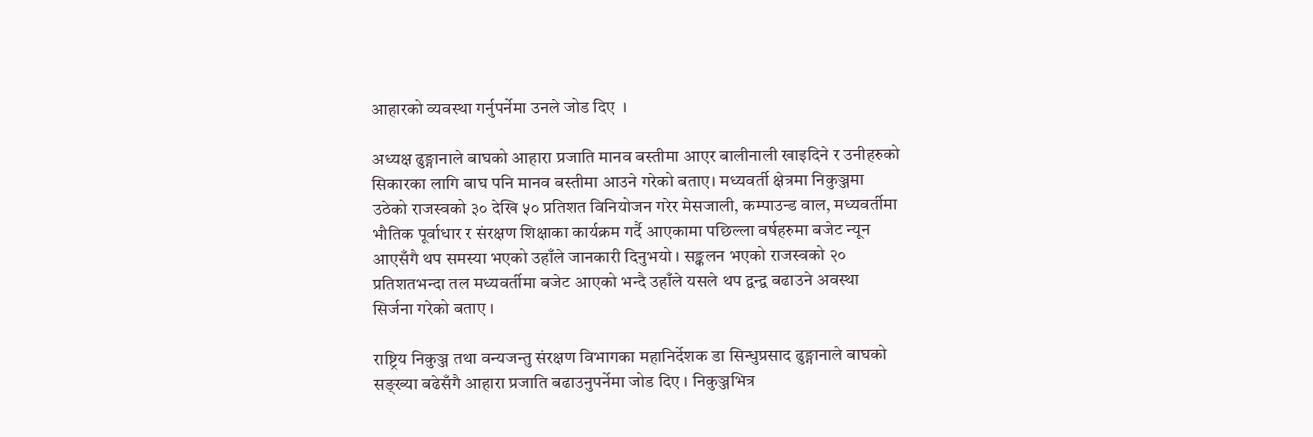आहारको व्यवस्था गर्नुपर्नेमा उनले जोड दिए  ।

अध्यक्ष ढुङ्गानाले बाघको आहारा प्रजाति मानव बस्तीमा आएर बालीनाली खाइदिने र उनीहरुको सिकारका लागि बाघ पनि मानव बस्तीमा आउने गरेको बताए। मध्यवर्ती क्षेत्रमा निकुञ्जमा उठेको राजस्वको ३० देखि ५० प्रतिशत विनियोजन गरेर मेसजाली, कम्पाउन्ड वाल, मध्यवर्तीमा भौतिक पूर्वाधार र संरक्षण शिक्षाका कार्यक्रम गर्दै आएकामा पछिल्ला वर्षहरुमा बजेट न्यून आएसँगै थप समस्या भएको उहाँले जानकारी दिनुभयो । सङ्कलन भएको राजस्वको २० प्रतिशतभन्दा तल मध्यवर्तीमा बजेट आएको भन्दै उहाँले यसले थप द्वन्द्व बढाउने अवस्था सिर्जना गरेको बताए ।

राष्ट्रिय निकुञ्ज तथा वन्यजन्तु संरक्षण विभागका महानिर्देशक डा सिन्धुप्रसाद ढुङ्गानाले बाघको सङ्ख्या बढेसँगै आहारा प्रजाति बढाउनुपर्नेमा जोड दिए । निकुञ्जभित्र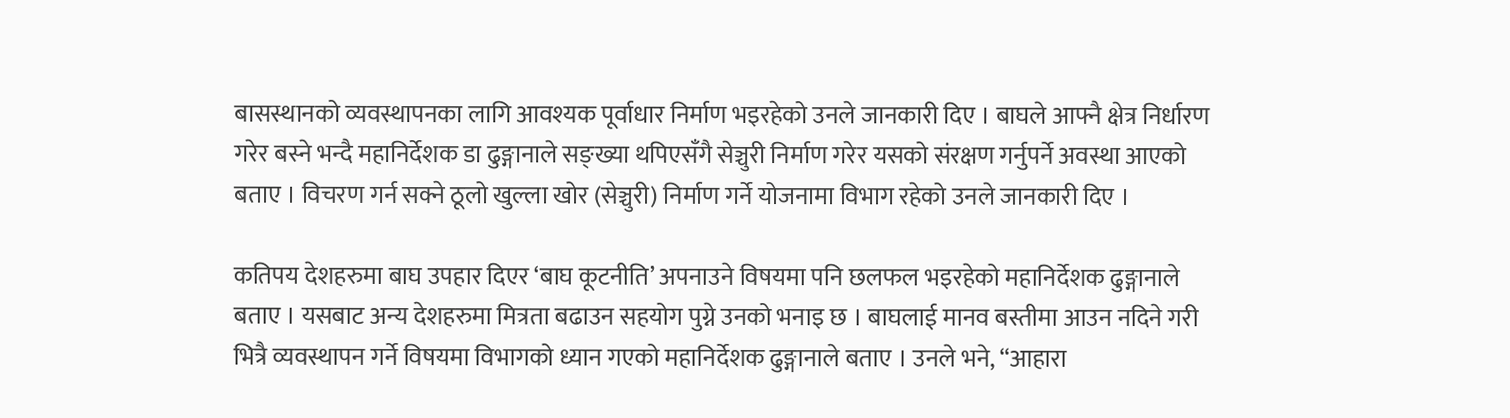बासस्थानको व्यवस्थापनका लागि आवश्यक पूर्वाधार निर्माण भइरहेको उनले जानकारी दिए । बाघले आफ्नै क्षेत्र निर्धारण गरेर बस्ने भन्दै महानिर्देशक डा ढुङ्गानाले सङ्ख्या थपिएसँगै सेञ्चुरी निर्माण गरेर यसको संरक्षण गर्नुपर्ने अवस्था आएको बताए । विचरण गर्न सक्ने ठूलो खुल्ला खोर (सेञ्चुरी) निर्माण गर्ने योजनामा विभाग रहेको उनले जानकारी दिए ।

कतिपय देशहरुमा बाघ उपहार दिएर ‘बाघ कूटनीति’ अपनाउने विषयमा पनि छलफल भइरहेको महानिर्देशक ढुङ्गानाले बताए । यसबाट अन्य देशहरुमा मित्रता बढाउन सहयोग पुग्ने उनको भनाइ छ । बाघलाई मानव बस्तीमा आउन नदिने गरी भित्रै व्यवस्थापन गर्ने विषयमा विभागको ध्यान गएको महानिर्देशक ढुङ्गानाले बताए । उनले भने, “आहारा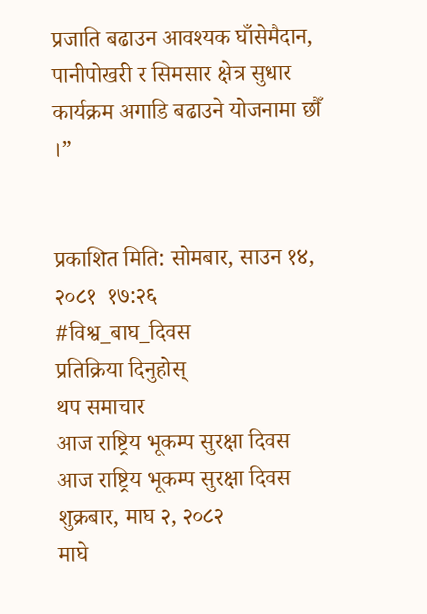प्रजाति बढाउन आवश्यक घाँसेमैदान, पानीपोखरी र सिमसार क्षेत्र सुधार कार्यक्रम अगाडि बढाउने योजनामा छौँ ।”


प्रकाशित मिति: सोमबार, साउन १४, २०८१  १७:२६
#विश्व_बाघ_दिवस
प्रतिक्रिया दिनुहोस्
थप समाचार
आज राष्ट्रिय भूकम्प सुरक्षा दिवस
आज राष्ट्रिय भूकम्प सुरक्षा दिवस शुक्रबार, माघ २, २०८२
माघे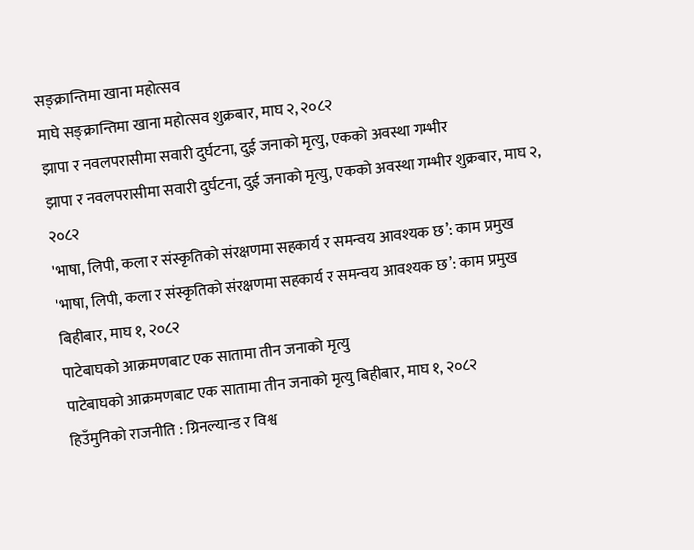सङ्क्रान्तिमा खाना महोत्सव
माघे सङ्क्रान्तिमा खाना महोत्सव शुक्रबार, माघ २, २०८२
झापा र नवलपरासीमा सवारी दुर्घटना, दुई जनाको मृत्यु, एकको अवस्था गम्भीर
झापा र नवलपरासीमा सवारी दुर्घटना, दुई जनाको मृत्यु, एकको अवस्था गम्भीर शुक्रबार, माघ २, २०८२
'भाषा, लिपी, कला र संस्कृतिको संरक्षणमा सहकार्य र समन्वय आवश्यक छ’: काम प्रमुख
'भाषा, लिपी, कला र संस्कृतिको संरक्षणमा सहकार्य र समन्वय आवश्यक छ’: काम प्रमुख बिहीबार, माघ १, २०८२
पाटेबाघको आक्रमणबाट एक सातामा तीन जनाको मृत्यु
पाटेबाघको आक्रमणबाट एक सातामा तीन जनाको मृत्यु बिहीबार, माघ १, २०८२
हिउँमुनिको राजनीति : ग्रिनल्यान्ड र विश्व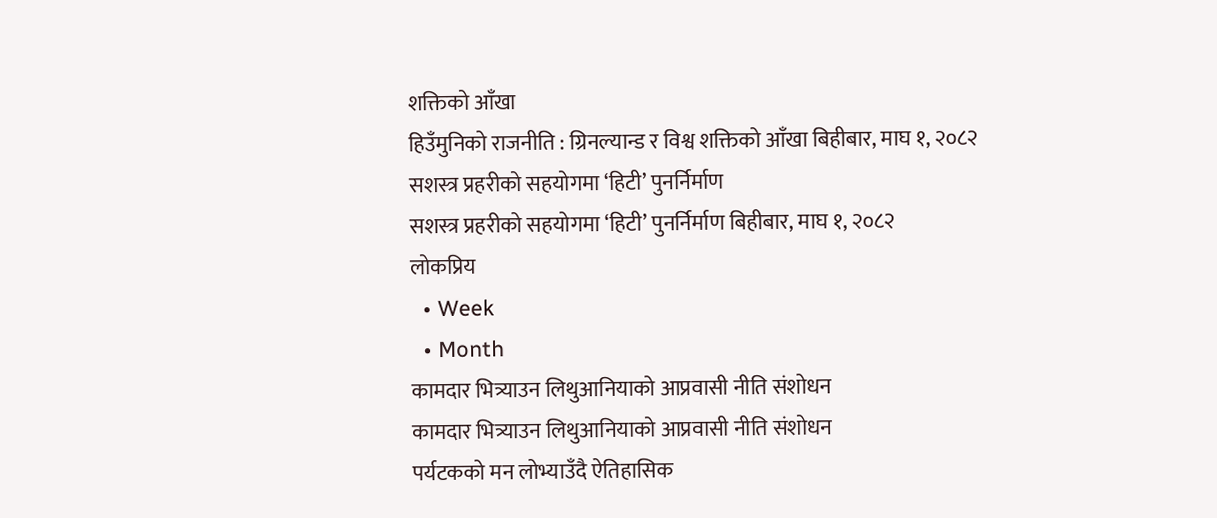शक्तिको आँखा
हिउँमुनिको राजनीति : ग्रिनल्यान्ड र विश्व शक्तिको आँखा बिहीबार, माघ १, २०८२
सशस्त्र प्रहरीको सहयोगमा ‘हिटी’ पुनर्निर्माण
सशस्त्र प्रहरीको सहयोगमा ‘हिटी’ पुनर्निर्माण बिहीबार, माघ १, २०८२
लोकप्रिय
  • Week
  • Month
कामदार भित्र्याउन लिथुआनियाको आप्रवासी नीति संशोधन
कामदार भित्र्याउन लिथुआनियाको आप्रवासी नीति संशोधन
पर्यटकको मन लोभ्याउँदै ऐतिहासिक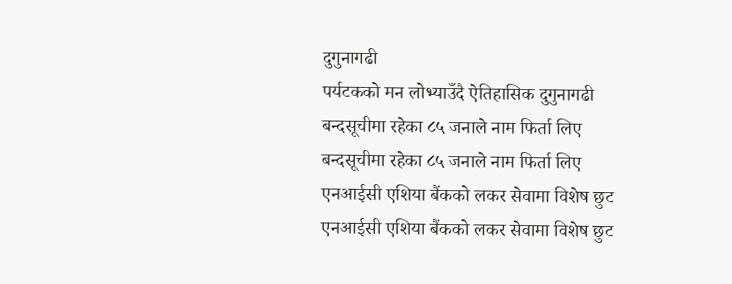दुगुनागढी
पर्यटकको मन लोभ्याउँदै ऐतिहासिक दुगुनागढी
बन्दसूचीमा रहेका ८५ जनाले नाम फिर्ता लिए
बन्दसूचीमा रहेका ८५ जनाले नाम फिर्ता लिए
एनआईसी एशिया बैंकको लकर सेवामा विशेष छुट
एनआईसी एशिया बैंकको लकर सेवामा विशेष छुट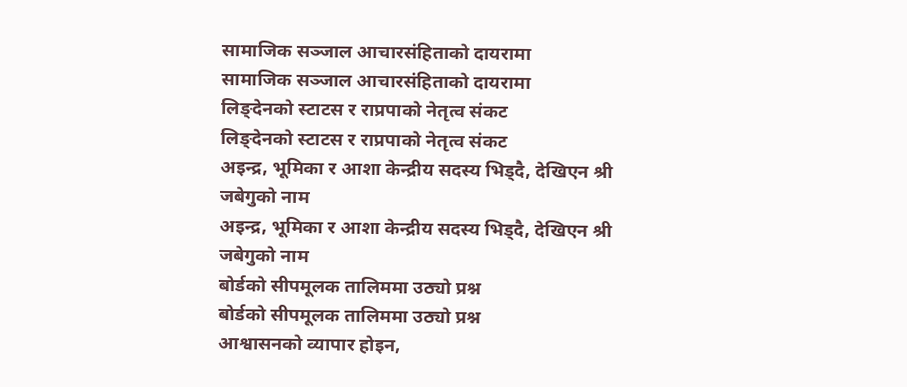सामाजिक सञ्जाल आचारसंहिताको दायरामा
सामाजिक सञ्जाल आचारसंहिताको दायरामा
लिङ्देनको स्टाटस र राप्रपाको नेतृत्व संकट
लिङ्देनको स्टाटस र राप्रपाको नेतृत्व संकट
अइन्द्र, भूमिका र आशा केन्द्रीय सदस्य भिड्दै, देखिएन श्री जबेगुको नाम
अइन्द्र, भूमिका र आशा केन्द्रीय सदस्य भिड्दै, देखिएन श्री जबेगुको नाम
बोर्डको सीपमूलक तालिममा उठ्यो प्रश्न
बोर्डको सीपमूलक तालिममा उठ्यो प्रश्न
आश्वासनको व्यापार होइन,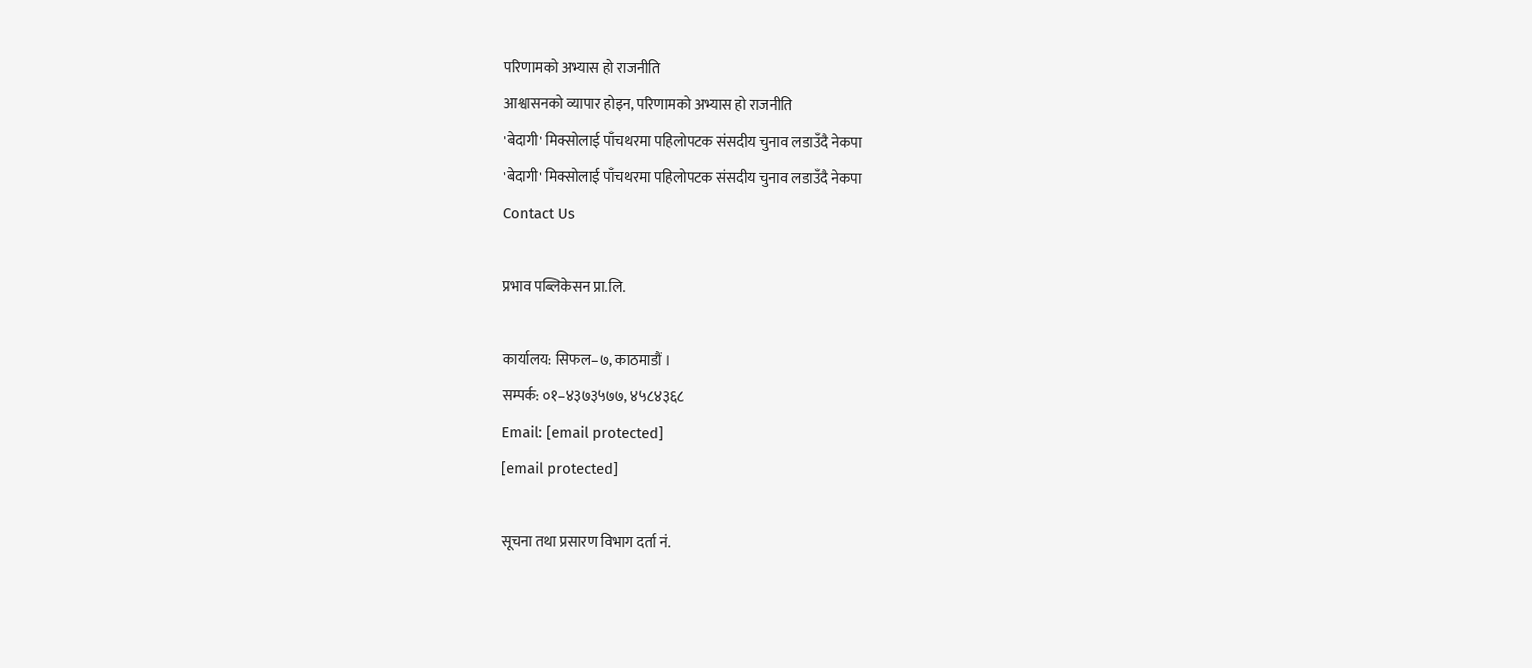परिणामको अभ्यास हो राजनीति
आश्वासनको व्यापार होइन, परिणामको अभ्यास हो राजनीति
'बेदागी' मिक्सोलाई पाँचथरमा पहिलोपटक संसदीय चुनाव लडाउँदै नेकपा
'बेदागी' मिक्सोलाई पाँचथरमा पहिलोपटक संसदीय चुनाव लडाउँदै नेकपा
Contact Us

प्रभाव पब्लिकेसन प्रा.लि.

कार्यालय: सिफल–७, काठमाडौं ।
सम्पर्क: ०१–४३७३५७७, ४५८४३६८
Email: [email protected]
[email protected]

सूचना तथा प्रसारण विभाग दर्ता नं.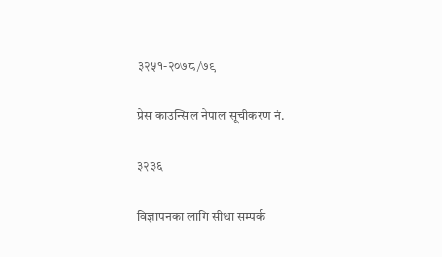३२५१-२०७८/७९

प्रेस काउन्सिल नेपाल सूचीकरण नं.

३२३६

विज्ञापनका लागि सीधा सम्पर्क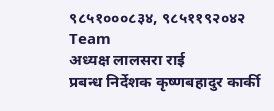९८५१०००८३४, ९८५११९२०४२
Team
अध्यक्ष लालसरा राई
प्रबन्ध निर्देशक कृष्णबहादुर कार्की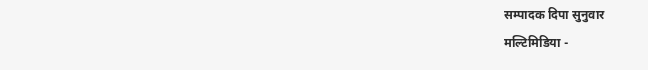सम्पादक दिपा सुनुवार
मल्टिमिडिया -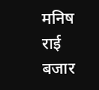मनिष राई
बजार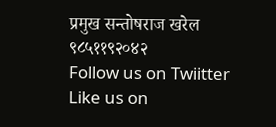प्रमुख सन्तोषराज खरेल ९८५११९२०४२
Follow us on Twiitter
Like us on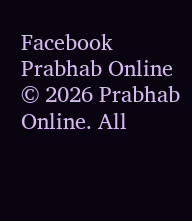Facebook
Prabhab Online
© 2026 Prabhab Online. All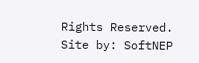Rights Reserved. Site by: SoftNEP